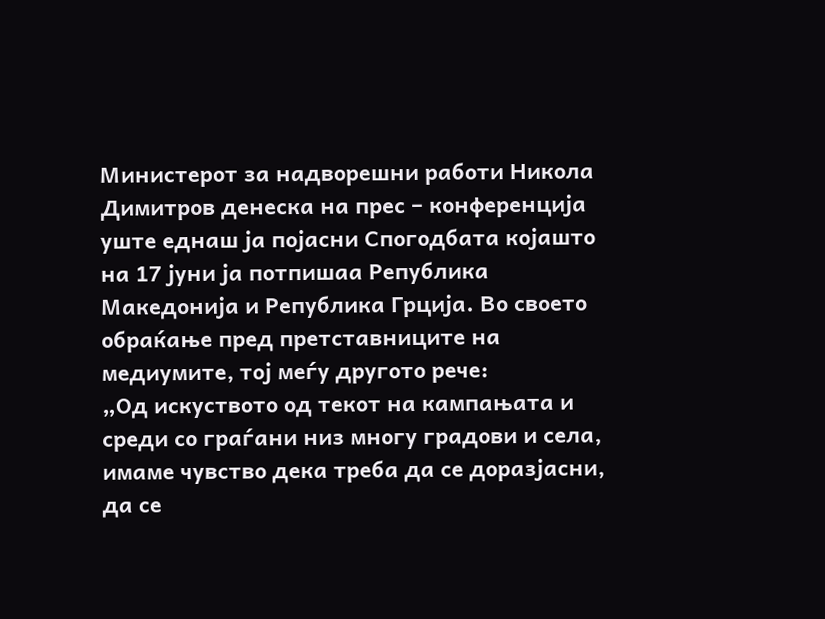Министерот за надворешни работи Никола Димитров денеска на прес – конференција уште еднаш ја појасни Спогодбата којашто на 17 јуни ја потпишаа Република Македонија и Република Грција. Во своето обраќање пред претставниците на медиумите, тој меѓу другото рече:
„Од искуството од текот на кампањата и среди со граѓани низ многу градови и села, имаме чувство дека треба да се доразјасни, да се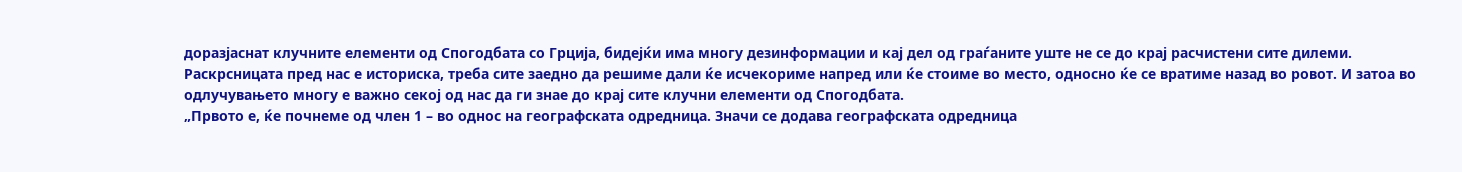доразјаснат клучните елементи од Спогодбата со Грција, бидејќи има многу дезинформации и кај дел од граѓаните уште не се до крај расчистени сите дилеми. Раскрсницата пред нас е историска, треба сите заедно да решиме дали ќе исчекориме напред или ќе стоиме во место, односно ќе се вратиме назад во ровот. И затоа во одлучувањето многу е важно секој од нас да ги знае до крај сите клучни елементи од Спогодбата.
„Првото е, ќе почнеме од член 1 – во однос на географската одредница. Значи се додава географската одредница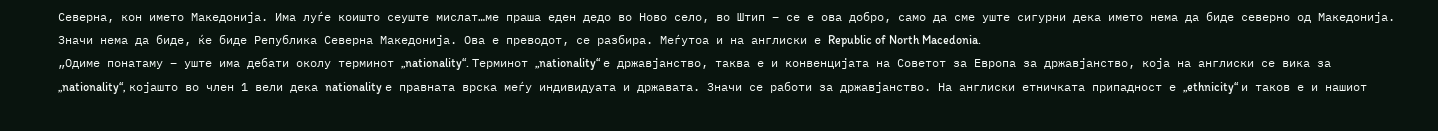Северна, кон името Македонија. Има луѓе коишто сеуште мислат…ме праша еден дедо во Ново село, во Штип – се е ова добро, само да сме уште сигурни дека името нема да биде северно од Македонија. Значи нема да биде, ќе биде Република Северна Македонија. Ова е преводот, се разбира. Меѓутоа и на англиски е Republic of North Macedonia.
„Одиме понатаму – уште има дебати околу терминот „nationality“. Терминот „nationality“ е државјанство, таква е и конвенцијата на Советот за Европа за државјанство, која на англиски се вика за „nationality“, којашто во член 1 вели дека nationality е правната врска меѓу индивидуата и државата. Значи се работи за државјанство. На англиски етничката припадност е „ethnicity“ и таков е и нашиот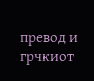превод и грчкиот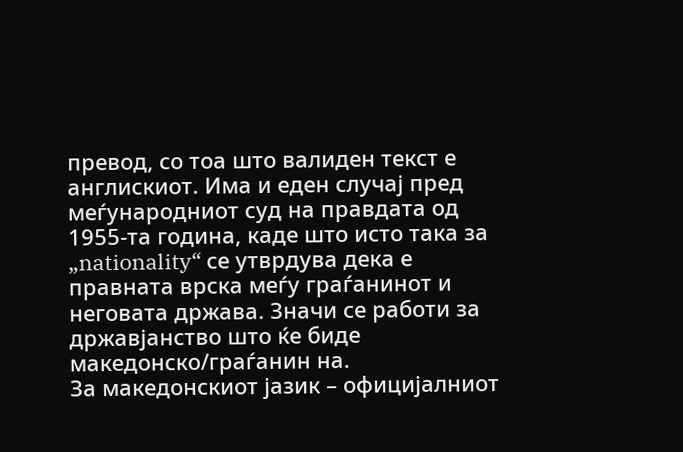превод, со тоа што валиден текст е англискиот. Има и еден случај пред меѓународниот суд на правдата од 1955-та година, каде што исто така за „nationality“ се утврдува дека е правната врска меѓу граѓанинот и неговата држава. Значи се работи за државјанство што ќе биде македонско/граѓанин на.
За македонскиот јазик – официјалниот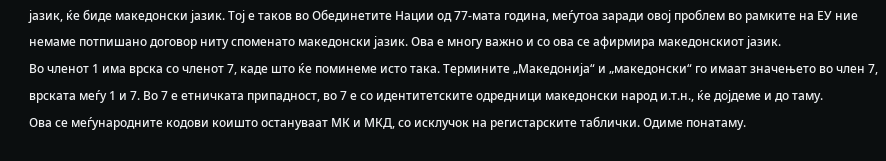јазик, ќе биде македонски јазик. Тој е таков во Обединетите Нации од 77-мата година, меѓутоа заради овој проблем во рамките на ЕУ ние немаме потпишано договор ниту споменато македонски јазик. Ова е многу важно и со ова се афирмира македонскиот јазик.
Во членот 1 има врска со членот 7, каде што ќе поминеме исто така. Термините „Македонија“ и „македонски“ го имаат значењето во член 7, врската меѓу 1 и 7. Во 7 е етничката припадност, во 7 е со идентитетските одредници македонски народ и.т.н., ќе дојдеме и до таму.
Ова се меѓународните кодови коишто остануваат МК и МКД, со исклучок на регистарските таблички. Одиме понатаму.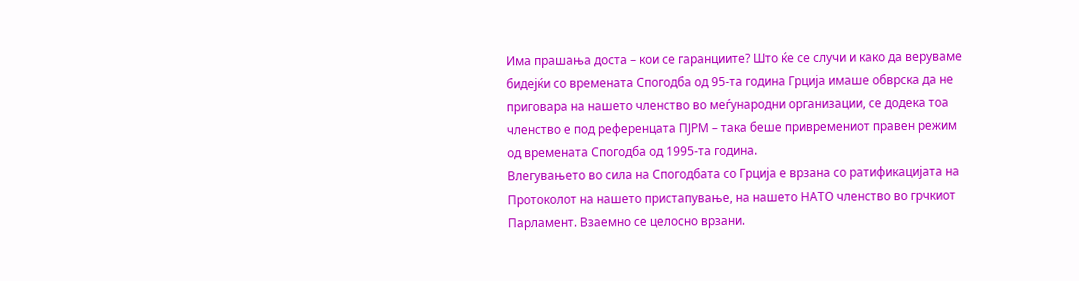Има прашања доста – кои се гаранциите? Што ќе се случи и како да веруваме бидејќи со времената Спогодба од 95-та година Грција имаше обврска да не приговара на нашето членство во меѓународни организации, се додека тоа членство е под референцата ПЈРМ – така беше привремениот правен режим од времената Спогодба од 1995-та година.
Влегувањето во сила на Спогодбата со Грција е врзана со ратификацијата на Протоколот на нашето пристапување, на нашето НАТО членство во грчкиот Парламент. Взаемно се целосно врзани.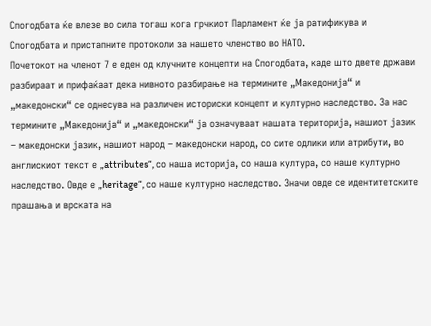Спогодбата ќе влезе во сила тогаш кога грчкиот Парламент ќе ја ратификува и Спогодбата и пристапните протоколи за нашето членство во НАТО.
Почетокот на членот 7 е еден од клучните концепти на Спогодбата, каде што двете држави разбираат и прифаќаат дека нивното разбирање на термините „Македонија“ и „македонски“ се однесува на различен историски концепт и културно наследство. За нас термините „Македонија“ и „македонски“ ја означуваат нашата територија, нашиот јазик – македонски јазик, нашиот народ – македонски народ, со сите одлики или атрибути, во англискиот текст е „attributes“, со наша историја, со наша култура, со наше културно наследство. Овде е „heritage“, со наше културно наследство. Значи овде се идентитетските прашања и врската на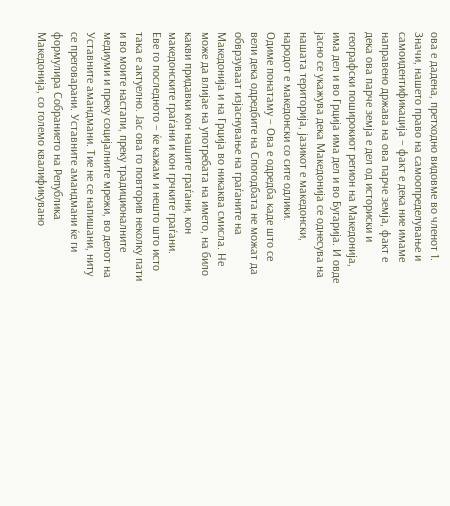ова е дадена, претходно видовме во членот 1.
Значи, нашето право на самоопределување и самоидентификација – факт е дека ние имаме направено држава на ова парче земја, факт е дека ова парче земја е дел од историски и географски поширокиот регион на Македонија, има дел и во Грција има дел и во Бугарија. И овде јасно се укажува дека Македонија се однесува на нашата територија, јазикот е македонски, народот е македонски со сите одлики.
Одиме понатаму – Ова е одредба каде што се вели дека одредбите на Спогодбата не можат да обврзуваат изјаснување на граѓаните на Македонија и на Грција во никаква смисла. Не може да влијае на употребата на името, на било какви придавки кон нашите граѓани, кон македонските граѓани и кон грчките граѓани.
Еве го последното – ќе кажам и нешто што исто така е актуелно. Јас ова го повторив неколку пати и во моите настапи, преку традиционалните медиуми и преку социјалните мрежи, во делот на Уставните амандмани. Тие не се напишани, ниту се преговарани. Уставните амандмани ќе ги формулира Собранието на Република Македонија, со големо квалификувано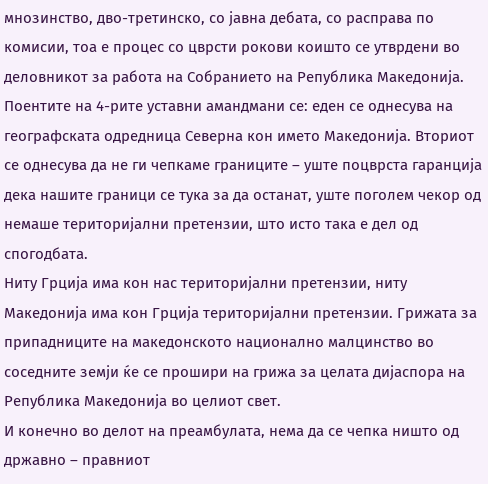мнозинство, дво-третинско, со јавна дебата, со расправа по комисии, тоа е процес со цврсти рокови коишто се утврдени во деловникот за работа на Собранието на Република Македонија.
Поентите на 4-рите уставни амандмани се: еден се однесува на географската одредница Северна кон името Македонија. Вториот се однесува да не ги чепкаме границите – уште поцврста гаранција дека нашите граници се тука за да останат, уште поголем чекор од немаше територијални претензии, што исто така е дел од спогодбата.
Ниту Грција има кон нас територијални претензии, ниту Македонија има кон Грција територијални претензии. Грижата за припадниците на македонското национално малцинство во соседните земји ќе се прошири на грижа за целата дијаспора на Република Македонија во целиот свет.
И конечно во делот на преамбулата, нема да се чепка ништо од државно – правниот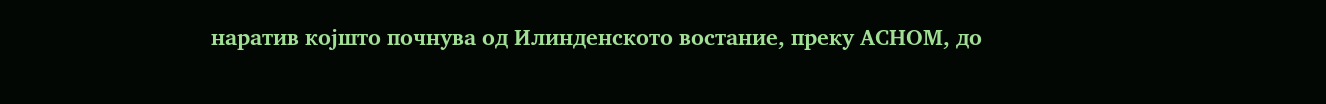наратив којшто почнува од Илинденското востание, преку АСНОМ, до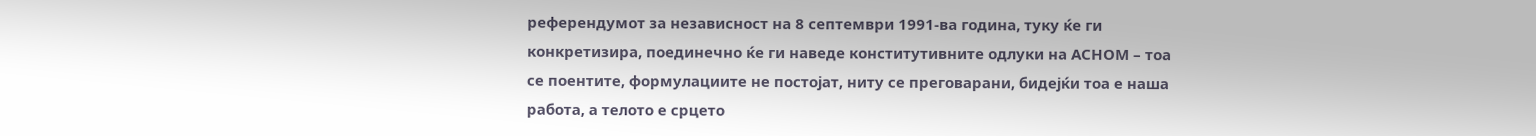референдумот за независност на 8 септември 1991-ва година, туку ќе ги конкретизира, поединечно ќе ги наведе конститутивните одлуки на АСНОМ – тоа се поентите, формулациите не постојат, ниту се преговарани, бидејќи тоа е наша работа, а телото е срцето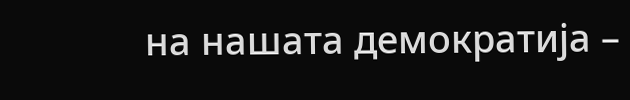на нашата демократија –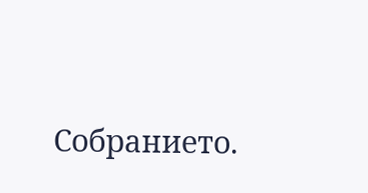Собранието.